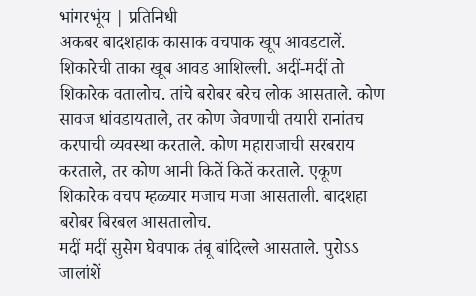भांगरभूंय | प्रतिनिधी
अकबर बादशहाक कासाक वचपाक खूप आवडटालें. शिकारेची ताका खूब आवड आशिल्ली. अदीं-मदीं तो शिकारेक वतालोच. तांचे बरोबर बरेच लोक आसताले. कोण सावज धांवडायताले, तर कोण जेवणाची तयारी रानांतच करपाची व्यवस्था करताले. कोण महाराजाची सरबराय करताले, तर कोण आनी कितें कितें करताले. एकूण शिकारेक वचप म्हळ्यार मजाच मजा आसताली. बादशहा बरोबर बिरबल आसतालोच.
मदीं मदीं सुसेग घेवपाक तंबू बांदिल्ले आसताले. पुरोऽऽ जालांशें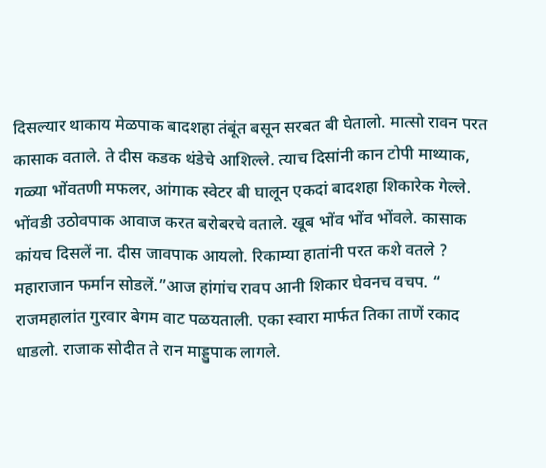दिसल्यार थाकाय मेळपाक बादशहा तंबूंत बसून सरबत बी घेतालो. मात्सो रावन परत कासाक वताले. ते दीस कडक थंडेचे आशिल्ले. त्याच दिसांनी कान टोपी माथ्याक, गळ्या भोंवतणी मफलर, आंगाक स्वेटर बी घालून एकदां बादशहा शिकारेक गेल्ले. भोंवडी उठोवपाक आवाज करत बरोबरचे वताले. खूब भोंव भोंव भोंवले. कासाक कांयच दिसलें ना. दीस जावपाक आयलो. रिकाम्या हातांनी परत कशे वतले ?
महाराजान फर्मान सोडलें.”आज हांगांच रावप आनी शिकार घेवनच वचप. “
राजमहालांत गुरवार बेगम वाट पळयताली. एका स्वारा मार्फत तिका ताणें रकाद धाडलो. राजाक सोदीत ते रान माड्डुपाक लागले.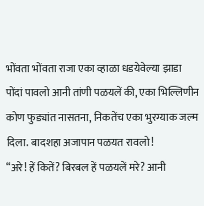भोंवता भोंवता राजा एका व्हाळा धडयेवेल्या झाडा पोंदां पावलो आनी तांणी पळयलें की, एका भिल्लिणीन कोण फुड्यांत नासतना, निकतेंच एका भुरग्याक जल्म दिला. बादशहा अजापान पळयत रावलो!
“अरे! हें कितें? बिरबल हें पळयलें मरे? आनी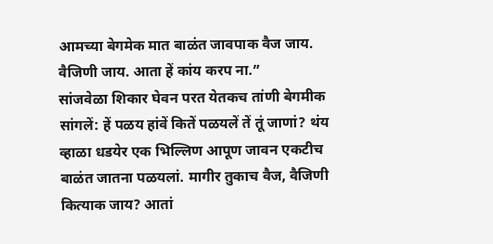आमच्या बेगमेक मात बाळंत जावपाक वैज जाय. वैजिणी जाय. आता हें कांय करप ना.”
सांजवेळा शिकार घेवन परत येतकच तांणी बेगमीक सांगलें: हें पळय हांवें कितें पळयलें तें तूं जाणां? थंय व्हाळा धडयेर एक भिल्लिण आपूण जावन एकटीच बाळंत जातना पळयलां. मागीर तुकाच वैज, वैजिणी कित्याक जाय? आतां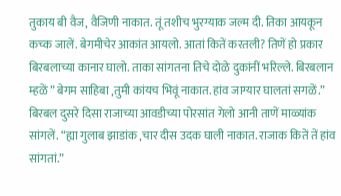तुकाय बी वैज, वैजिणी नाकात. तूं तशीच भुरग्याक जल्म दी. तिका आयकून कच्क जालें. बेगमीचेर आकांत आयलो. आतां कितें करतली? तिणें हो प्रकार बिरबलाच्या कानार घालो. ताका सांगतना तिचे दोळे दुकांनीं भरिल्ले. बिरबलान म्हळें ” बेगम साहिबा ,तुमी कांयच भिवूं नाकात. हांव जाग्यार घालतां सगळें.”
बिरबल दुसरे दिसा राजाच्या आवडीच्या पोरसांत गेलो आनी ताणें माळ्यांक सांगलें. “ह्या गुलाब झाडांक ,चार दीस उदक घाली नाकात. राजाक कितें तें हांव सांगतां.”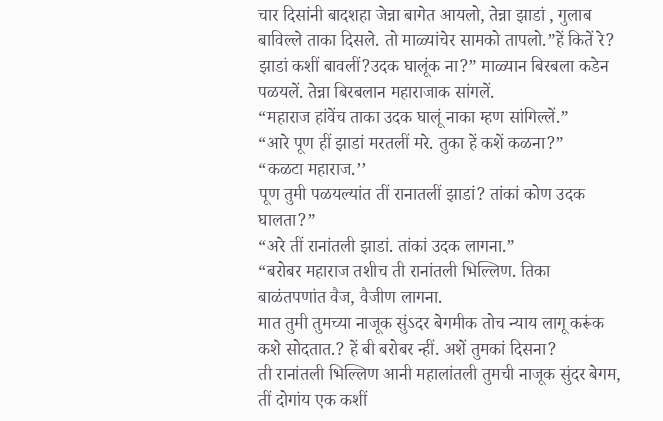चार दिसांनी बादशहा जेन्ना बागेत आयलो, तेन्ना झाडां , गुलाब बाविल्ले ताका दिसले. तो माळ्यांचेर सामको तापलो.”हें कितें रे? झाडां कशीं बावलीं?उदक घालूंक ना?” माळ्यान बिरबला कडेन पळयलें. तेन्ना बिरबलान महाराजाक सांगलें.
“महाराज हांवेंच ताका उदक घालूं नाका म्हण सांगिल्लें.”
“आरे पूण हीं झाडां मरतलीं मरे. तुका हें कशें कळना?”
“कळटा महाराज.’’
पूण तुमी पळयल्यांत तीं रानातलीं झाडां? तांकां कोण उदक घालता?”
“अरे तीं रानांतली झाडां. तांकां उदक लागना.”
“बरोबर महाराज तशीच ती रानांतली भिल्लिण. तिका बाळंतपणांत वैज, वैजीण लागना.
मात तुमी तुमच्या नाजूक सुंऽदर बेगमीक तोच न्याय लागू करूंक कशे सोदतात.? हें बी बरोबर न्हीं. अशें तुमकां दिसना?
ती रानांतली भिल्लिण आनी महालांतली तुमची नाजूक सुंदर बेगम, तीं दोगांय एक कशीं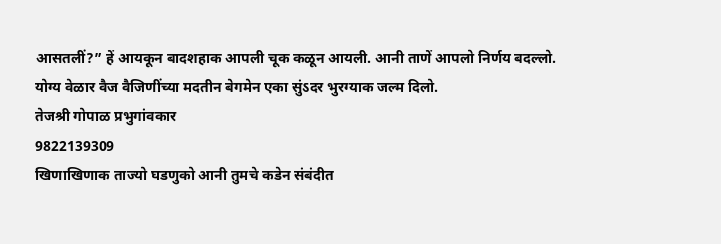आसतलीं?” हें आयकून बादशहाक आपली चूक कळून आयली. आनी ताणें आपलो निर्णय बदल्लो. योग्य वेळार वैज वैजिणींच्या मदतीन बेगमेन एका सुंऽदर भुरग्याक जल्म दिलो.
तेजश्री गोपाळ प्रभुगांवकार
9822139309
खिणाखिणाक ताज्यो घडणुको आनी तुमचे कडेन संबंदीत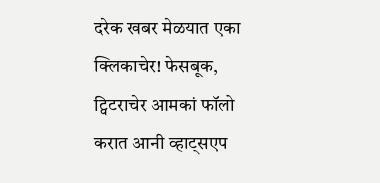दरेक खबर मेळयात एका क्लिकाचेर! फेसबूक, ट्विटराचेर आमकां फॉलो करात आनी व्हाट्सएप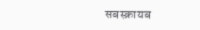सबस्क्रायब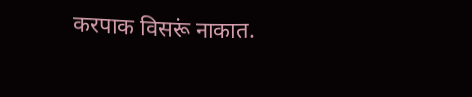करपाक विसरूं नाकात.